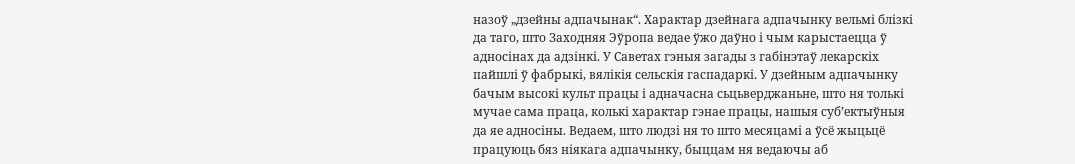назоў „дзейны адпачынак“. Характар дзейнага адпачынку вельмі блізкі да таго, што Заходняя Эўропа ведае ўжо даўно і чым карыстаецца ў адносінах да адзінкі. У Саветах гэныя загады з габінэтаў лекарскіх пайшлі ў фабрыкі, вялікія сельскія гаспадаркі. У дзейным адпачынку бачым высокі культ працы і адначасна сьцьверджаньне, што ня толькі мучае сама праца, колькі характар гэнае працы, нашыя суб’ектыўныя да яе адносіны. Ведаем, што людзі ня то што месяцамі а ўсё жыцьцё працуюць бяз ніякага адпачынку, быццам ня ведаючы аб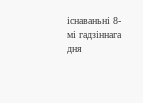існаваньні 8-мі гадзіннага дня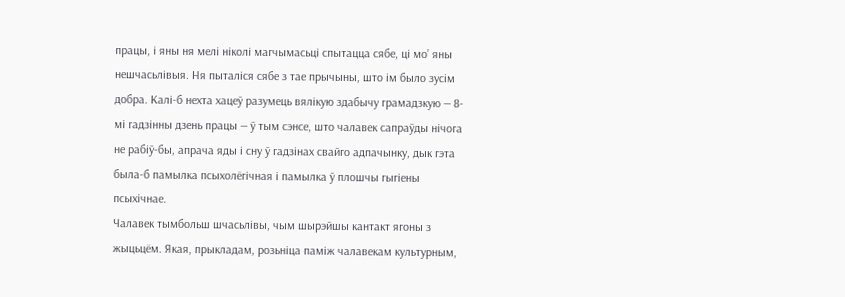працы, і яны ня мелі ніколі магчымасьці спытацца сябе, ці мо’ яны нешчасьлівыя. Ня пыталіся сябе з тае прычыны, што ім было зусім добра. Калі-б нехта хацеў разумець вялікую здабычу грамадзкую — 8-мі гадзінны дзень працы — ў тым сэнсе, што чалавек сапраўды нічога не рабіў-бы, апрача яды і сну ў гадзінах свайго адпачынку, дык гэта была-б памылка псыхолёгічная і памылка ў плошчы гыгіены псыхічнае.
Чалавек тымбольш шчасьлівы, чым шырэйшы кантакт ягоны з жыцьцём. Якая, прыкладам, розьніца паміж чалавекам культурным,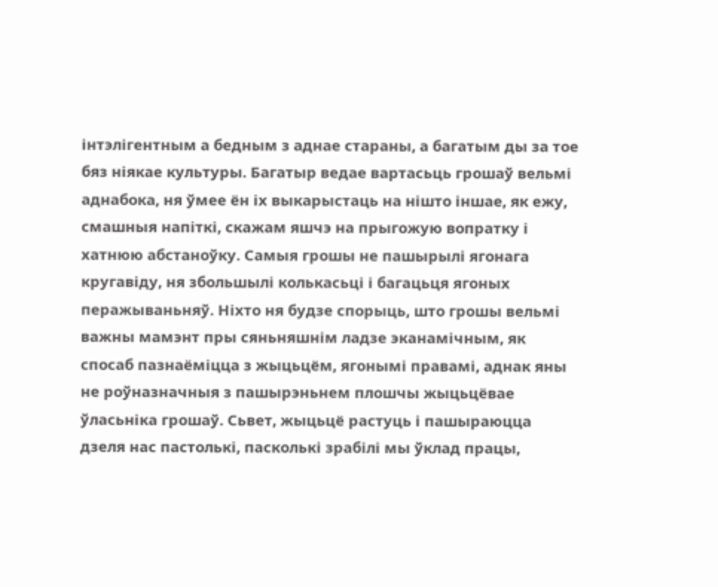інтэлігентным а бедным з аднае стараны, а багатым ды за тое бяз ніякае культуры. Багатыр ведае вартасьць грошаў вельмі аднабока, ня ўмее ён іх выкарыстаць на нішто іншае, як ежу, смашныя напіткі, скажам яшчэ на прыгожую вопратку і хатнюю абстаноўку. Самыя грошы не пашырылі ягонага кругавіду, ня збольшылі колькасьці і багацьця ягоных перажываньняў. Ніхто ня будзе спорыць, што грошы вельмі важны мамэнт пры сяньняшнім ладзе эканамічным, як спосаб пазнаёміцца з жыцьцём, ягонымі правамі, аднак яны не роўназначныя з пашырэньнем плошчы жыцьцёвае ўласьніка грошаў. Сьвет, жыцьцё растуць і пашыраюцца дзеля нас пастолькі, пасколькі зрабілі мы ўклад працы,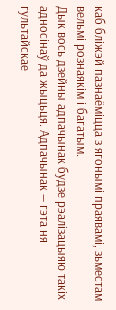каб бліжэй пазнаёміцца з ягонымі праявамі, зьместам вельмі рознаякім і багатым.
Дык вось дзейны адпачынак будзе рэалізацыяю такіх адносінаў да жыцьця. Адпачынак — гэта ня гультайскае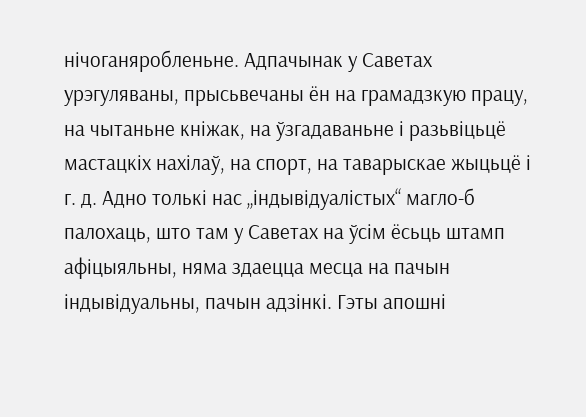нічоганяробленьне. Адпачынак у Саветах урэгуляваны, прысьвечаны ён на грамадзкую працу, на чытаньне кніжак, на ўзгадаваньне і разьвіцьцё мастацкіх нахілаў, на спорт, на таварыскае жыцьцё і г. д. Адно толькі нас „індывідуалістых“ магло-б палохаць, што там у Саветах на ўсім ёсьць штамп афіцыяльны, няма здаецца месца на пачын індывідуальны, пачын адзінкі. Гэты апошні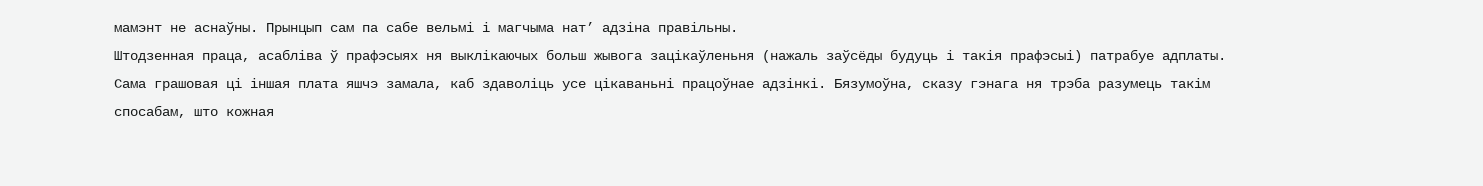мамэнт не аснаўны. Прынцып сам па сабе вельмі і магчыма нат’ адзіна правільны.
Штодзенная праца, асабліва ў прафэсыях ня выклікаючых больш жывога зацікаўленьня (нажаль заўсёды будуць і такія прафэсыі) патрабуе адплаты. Сама грашовая ці іншая плата яшчэ замала, каб здаволіць усе цікаваньні працоўнае адзінкі. Бязумоўна, сказу гэнага ня трэба разумець такім спосабам, што кожная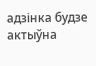адзінка будзе актыўна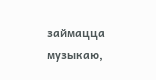займацца музыкаю,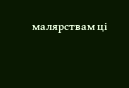малярствам ці